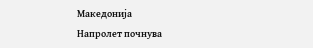Македонија
Напролет почнува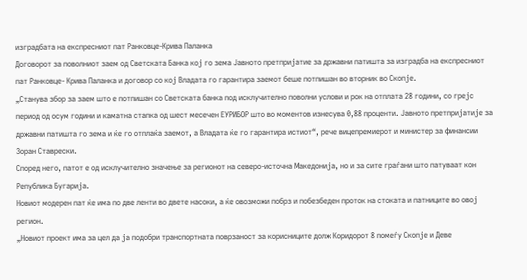изградбата на експресниот пат Ранковце-Крива Паланка
Договорот за поволниот заем од Светската Банка кој го зема Јавното претпријатие за државни патишта за изградба на експресниот пат Ранковце- Крива Паланка и договор со кој Владата го гарантира заемот беше потпишан во вторник во Скопје.
„Станува збор за заем што е потпишан со Светската банка под исклучително поволни услови и рок на отплата 28 години, со грејс период од осум години и каматна стапка од шест месечен ЕУРИБОР што во моментов изнесува 0,88 проценти. Јавното претпријатије за државни патишта го зема и ќе го отплаќа заемот, а Владата ќе го гарантира истиот“, рече вицепремиерот и министер за финансии Зоран Ставрески.
Според него, патот е од исклучително значење за регионот на северо-источна Македонија, но и за сите граѓани што патуваат кон Република Бугарија.
Новиот модерен пат ќе има по две ленти во двете насоки, а ќе овозможи побрз и побезбеден проток на стоката и патниците во овој регион.
„Новиот проект има за цел да ја подобри транспортната поврзаност за корисниците долж Коридорот 8 помеѓу Скопје и Деве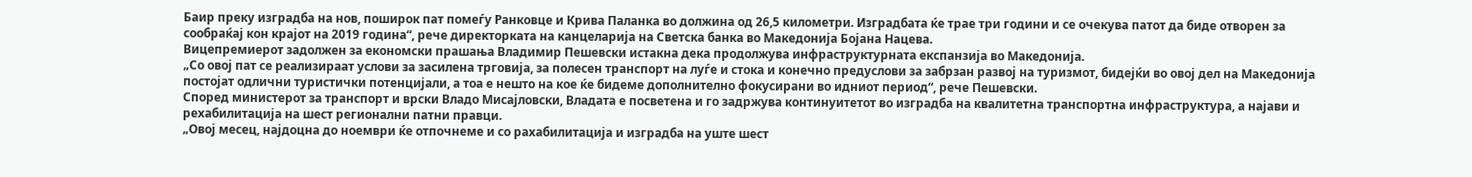Баир преку изградба на нов, поширок пат помеѓу Ранковце и Крива Паланка во должина од 26,5 километри. Изградбата ќе трае три години и се очекува патот да биде отворен за сообраќај кон крајот на 2019 година“, рече директорката на канцеларија на Светска банка во Македонија Бојана Нацева.
Вицепремиерот задолжен за економски прашања Владимир Пешевски истакна дека продолжува инфраструктурната експанзија во Македонија.
„Со овој пат се реализираат услови за засилена трговија, за полесен транспорт на луѓе и стока и конечно предуслови за забрзан развој на туризмот, бидејќи во овој дел на Македонија постојат одлични туристички потенцијали, а тоа е нешто на кое ќе бидеме дополнително фокусирани во идниот период“, рече Пешевски.
Според министерот за транспорт и врски Владо Мисајловски, Владата е посветена и го задржува континуитетот во изградба на квалитетна транспортна инфраструктура, а најави и рехабилитација на шест регионални патни правци.
„Овој месец, најдоцна до ноември ќе отпочнеме и со рахабилитација и изградба на уште шест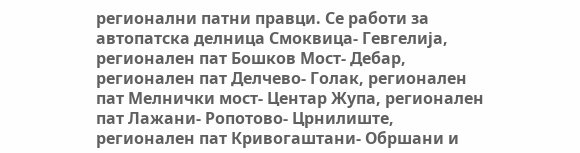регионални патни правци. Се работи за автопатска делница Смоквица- Гевгелија, регионален пат Бошков Мост- Дебар, регионален пат Делчево- Голак, регионален пат Мелнички мост- Центар Жупа, регионален пат Лажани- Ропотово- Црнилиште, регионален пат Кривогаштани- Обршани и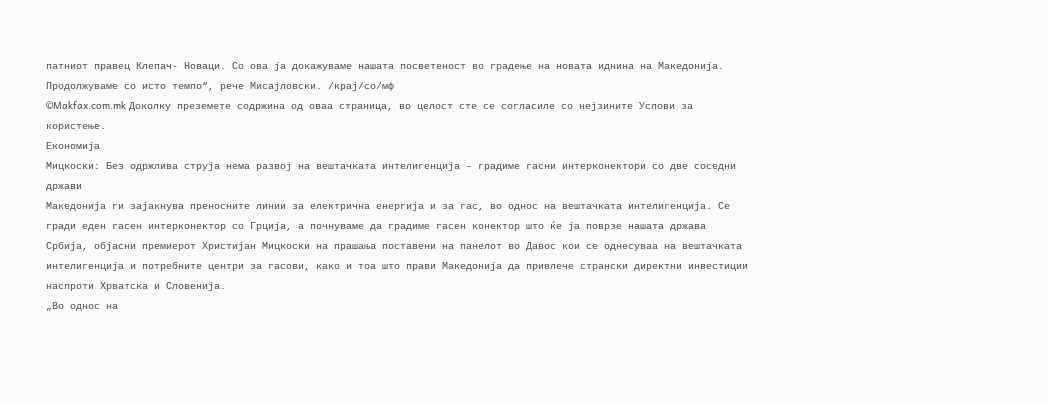патниот правец Клепач- Новаци. Со ова ја докажуваме нашата посветеност во градење на новата иднина на Македонија. Продолжуваме со исто темпо“, рече Мисајловски. /крај/со/мф
©Makfax.com.mk Доколку преземете содржина од оваа страница, во целост сте се согласиле со нејзините Услови за користење.
Економија
Мицкоски: Без одржлива струја нема развој на вештачката интелигенција – градиме гасни интерконектори со две соседни држави
Македонија ги зајакнува преносните линии за електрична енергија и за гас, во однос на вештачката интелигенција. Се гради еден гасен интерконектор со Грција, а почнуваме да градиме гасен конектор што ќе ја поврзе нашата држава Србија, објасни премиерот Христијан Мицкоски на прашања поставени на панелот во Давос кои се однесуваа на вештачката интелигенција и потребните центри за гасови, како и тоа што прави Македонија да привлече странски директни инвестиции наспроти Хрватска и Словенија.
„Во однос на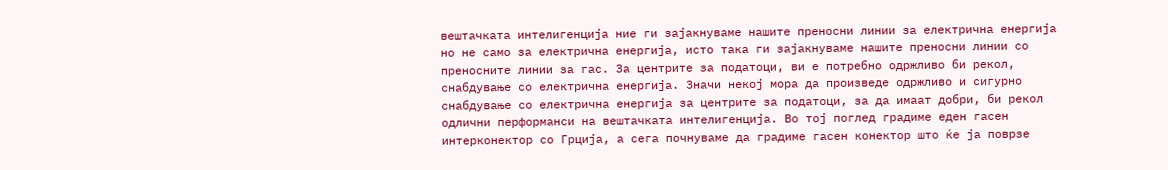вештачката интелигенција ние ги зајакнуваме нашите преносни линии за електрична енергија но не само за електрична енергија, исто така ги зајакнуваме нашите преносни линии со преносните линии за гас. За центрите за податоци, ви е потребно одржливо би рекол, снабдување со електрична енергија. Значи некој мора да произведе одржливо и сигурно снабдување со електрична енергија за центрите за податоци, за да имаат добри, би рекол одлични перформанси на вештачката интелигенција. Во тој поглед градиме еден гасен интерконектор со Грција, а сега почнуваме да градиме гасен конектор што ќе ја поврзе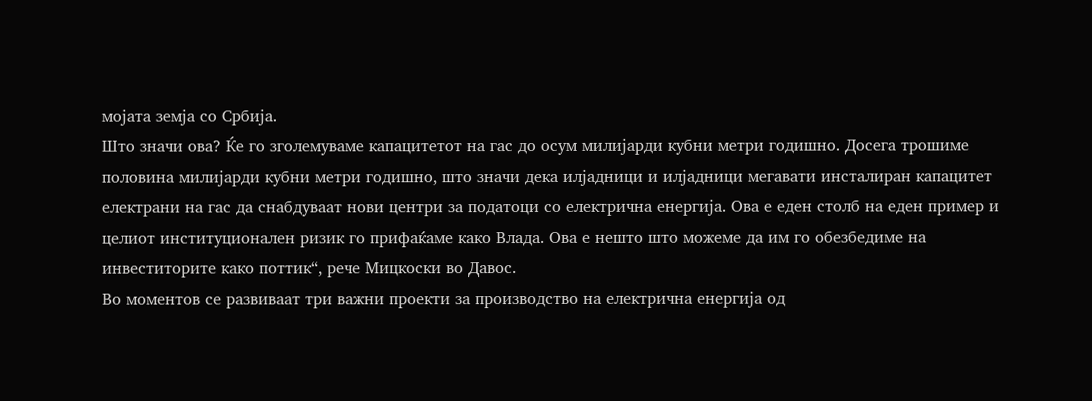мојата земја со Србија.
Што значи ова? Ќе го зголемуваме капацитетот на гас до осум милијарди кубни метри годишно. Досега трошиме половина милијарди кубни метри годишно, што значи дека илјадници и илјадници мегавати инсталиран капацитет електрани на гас да снабдуваат нови центри за податоци со електрична енергија. Ова е еден столб на еден пример и целиот институционален ризик го прифаќаме како Влада. Ова е нешто што можеме да им го обезбедиме на инвеститорите како поттик“, рече Мицкоски во Давос.
Во моментов се развиваат три важни проекти за производство на електрична енергија од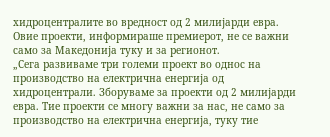хидроцентралите во вредност од 2 милијарди евра. Овие проекти, информираше премиерот, не се важни само за Македонија туку и за регионот.
„Сега развиваме три големи проект во однос на производство на електрична енергија од хидроцентрали. Зборуваме за проекти од 2 милијарди евра. Тие проекти се многу важни за нас, не само за производство на електрична енергија, туку тие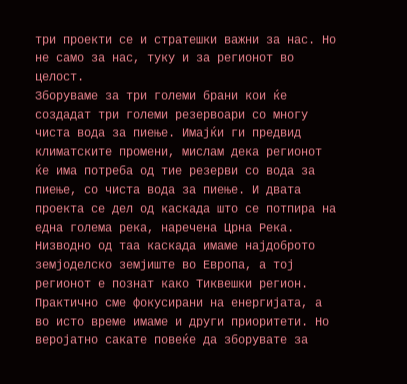три проекти се и стратешки важни за нас. Но не само за нас, туку и за регионот во целост.
Зборуваме за три големи брани кои ќе создадат три големи резервоари со многу чиста вода за пиење. Имајќи ги предвид климатските промени, мислам дека регионот ќе има потреба од тие резерви со вода за пиење, со чиста вода за пиење. И двата проекта се дел од каскада што се потпира на една голема река, наречена Црна Река. Низводно од таа каскада имаме најдоброто земјоделско земјиште во Европа, а тој регионот е познат како Тиквешки регион.
Практично сме фокусирани на енергијата, а во исто време имаме и други приоритети. Но веројатно сакате повеќе да зборувате за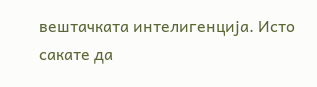вештачката интелигенција. Исто сакате да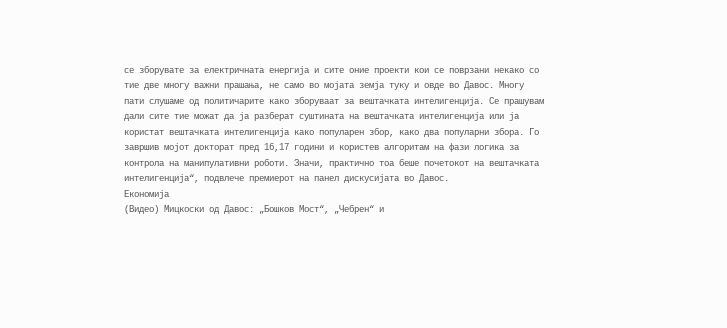се зборувате за електричната енергија и сите оние проекти кои се поврзани некако со тие две многу важни прашања, не само во мојата земја туку и овде во Давос. Многу пати слушаме од политичарите како зборуваат за вештачката интелигенција. Се прашувам дали сите тие можат да ја разберат суштината на вештачката интелигенција или ја користат вештачката интелигенција како популарен збор, како два популарни збора. Го завршив мојот докторат пред 16,17 години и користев алгоритам на фази логика за контрола на манипулативни роботи. Значи, практично тоа беше почетокот на вештачката интелигенција“, подвлече премиерот на панел дискусијата во Давос.
Економија
(Видео) Мицкоски од Давос: „Бошков Мост“, „Чебрен“ и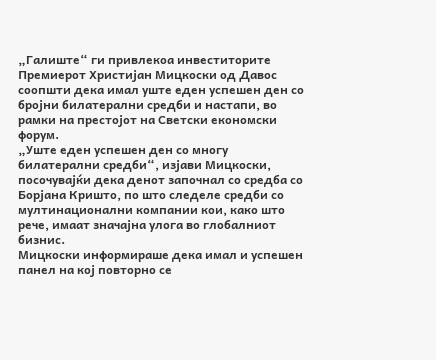„Галиште“ ги привлекоа инвеститорите
Премиерот Христијан Мицкоски од Давос соопшти дека имал уште еден успешен ден со бројни билатерални средби и настапи, во рамки на престојот на Светски економски форум.
„Уште еден успешен ден со многу билатерални средби“, изјави Мицкоски, посочувајќи дека денот започнал со средба со Борјана Кришто, по што следеле средби со мултинационални компании кои, како што рече, имаат значајна улога во глобалниот бизнис.
Мицкоски информираше дека имал и успешен панел на кој повторно се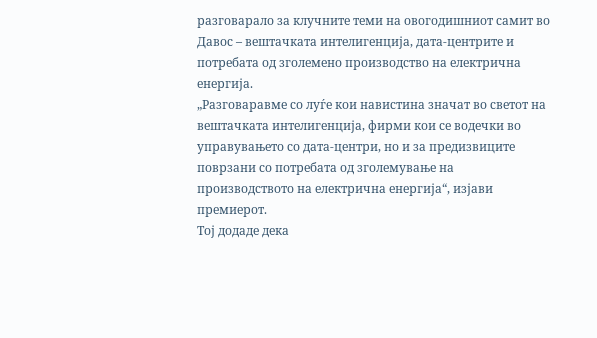разговарало за клучните теми на овогодишниот самит во Давос – вештачката интелигенција, дата-центрите и потребата од зголемено производство на електрична енергија.
„Разговаравме со луѓе кои навистина значат во светот на вештачката интелигенција, фирми кои се водечки во управувањето со дата-центри, но и за предизвиците поврзани со потребата од зголемување на производството на електрична енергија“, изјави премиерот.
Тој додаде дека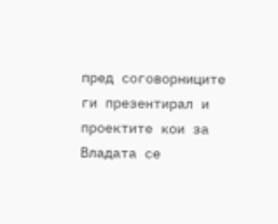пред соговорниците ги презентирал и проектите кои за Владата се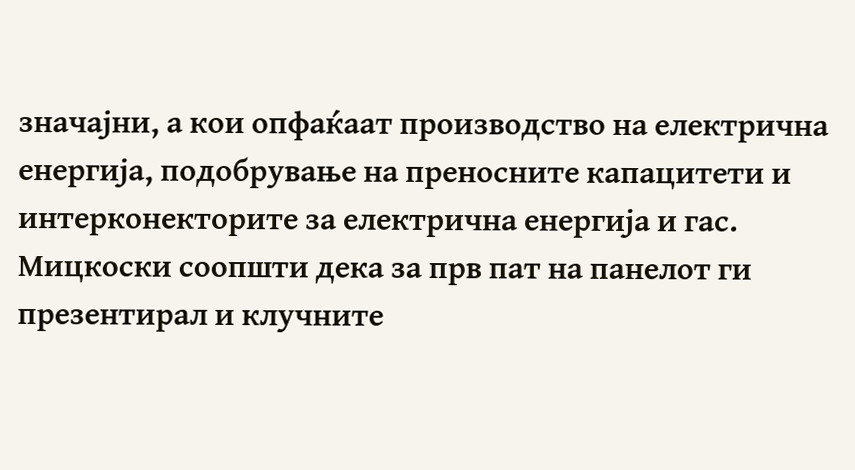значајни, а кои опфаќаат производство на електрична енергија, подобрување на преносните капацитети и интерконекторите за електрична енергија и гас.
Мицкоски соопшти дека за прв пат на панелот ги презентирал и клучните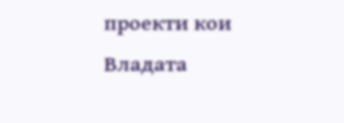проекти кои Владата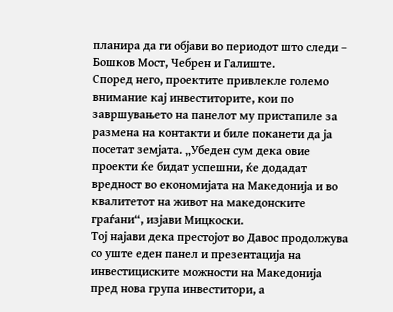планира да ги објави во периодот што следи – Бошков Мост, Чебрен и Галиште.
Според него, проектите привлекле големо внимание кај инвеститорите, кои по завршувањето на панелот му пристапиле за размена на контакти и биле поканети да ја посетат земјата. „Убеден сум дека овие проекти ќе бидат успешни, ќе додадат вредност во економијата на Македонија и во квалитетот на живот на македонските граѓани“, изјави Мицкоски.
Тој најави дека престојот во Давос продолжува со уште еден панел и презентација на инвестициските можности на Македонија пред нова група инвеститори, а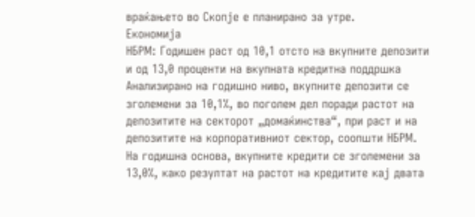враќањето во Скопје е планирано за утре.
Економија
НБРМ: Годишен раст од 10,1 отсто на вкупните депозити и од 13,0 проценти на вкупната кредитна поддршка
Анализирано на годишно ниво, вкупните депозити се зголемени за 10,1%, во поголем дел поради растот на депозитите на секторот „домаќинства“, при раст и на депозитите на корпоративниот сектор, соопшти НБРМ.
На годишна основа, вкупните кредити се зголемени за 13,0%, како резултат на растот на кредитите кај двата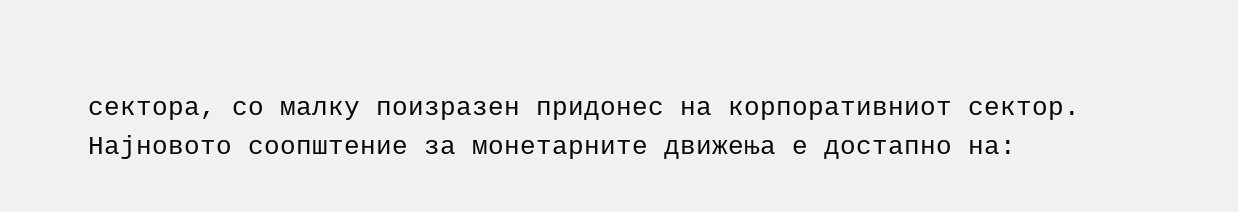сектора, со малку поизразен придонес на корпоративниот сектор.
Најновото соопштение за монетарните движења е достапно на: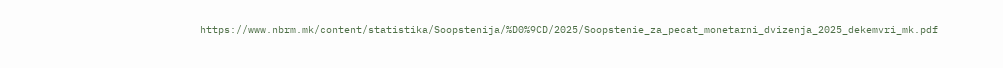https://www.nbrm.mk/content/statistika/Soopstenija/%D0%9CD/2025/Soopstenie_za_pecat_monetarni_dvizenja_2025_dekemvri_mk.pdf